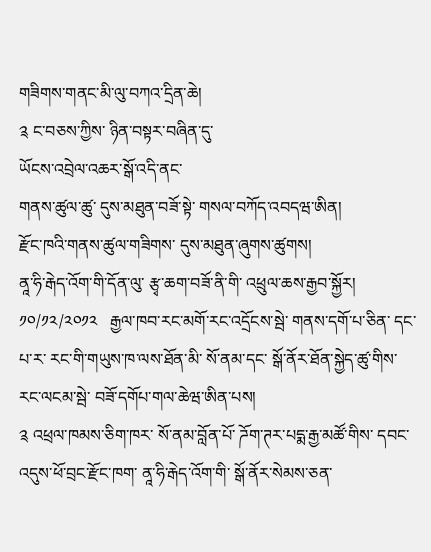གཟིགས་གནང་མི་ལུ་བཀའ་དྲིན་ཆེ།
༉ ང་བཅས་ཀྱིས་ ཉིན་བསྟར་བཞིན་དུ་
ཡོངས་འབྲེལ་འཆར་སྒོ་འདི་ནང་
གནས་ཚུལ་ཚུ་ དུས་མཐུན་བཟོ་སྟེ་ གསལ་བཀོད་འབདཝ་ཨིན།
རྫོང་ཁའི་གནས་ཚུལ་གཟིགས་ དུས་མཐུན་ཞུགས་ཚུགས།
ནཱ་ཧི་རྒེད་འོག་གི་དོན་ལུ་ རྩྭ་ཆག་བཟོ་ནི་གི་ འཕྲུལ་ཆས་རྒྱབ་སྐྱོར།
༡༠/༡༢/༢༠༡༢   རྒྱལ་ཁབ་རང་མགོ་རང་འདྲོངས་སྦེ་ གནས་དགོ་པ་ཅིན་ དང་པ་ར་ རང་གི་གཡུས་ཁ་ལས་ཐོན་མི་ སོ་ནམ་དང་ སྒོ་ནོར་ཐོན་སྐྱེད་ཚུ་གིས་ རང་ལངམ་སྦེ་ བཟོ་དགོཔ་གལ་ཆེཝ་ཨིན་པས།
༉ འཕྲལ་ཁམས་ཅིག་ཁར་ སོ་ནམ་བློན་པོ་ ཌོག་ཊར་པདྨ་རྒྱ་མཚོ་གིས་ དབང་འདུས་ཕོ་བྲང་རྫོང་ཁག་ ནཱ་ཧི་རྒེད་འོག་གི་ སྒོ་ནོར་སེམས་ཅན་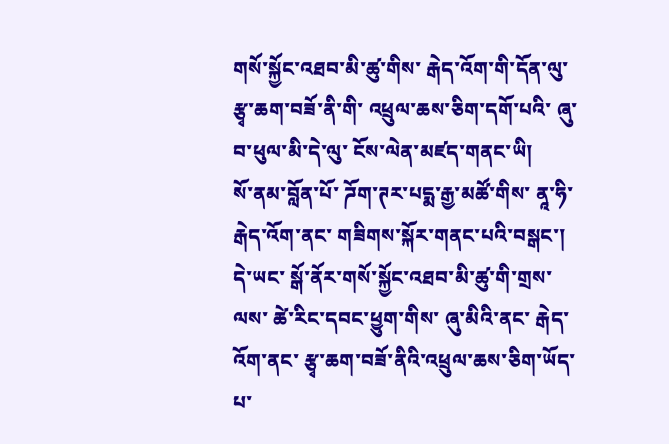གསོ་སྐྱོང་འཐབ་མི་ཚུ་གིས་ རྒེད་འོག་གི་དོན་ལུ་ རྩྭ་ཆག་བཟོ་ནི་གི་ འཕྲུལ་ཆས་ཅིག་དགོ་པའི་ ཞུ་བ་ཕུལ་མི་དེ་ལུ་ ངོས་ལེན་མཛད་གནང་ཡི།
སོ་ནམ་བློན་པོ་ ཌོག་ཊར་པདྨ་རྒྱ་མཚོ་གིས་ ནཱ་ཧི་རྒེད་འོག་ནང་ གཟིགས་སྐོར་གནང་པའི་བསྒང་།
དེ་ཡང་ སྒོ་ནོར་གསོ་སྐྱོང་འཐབ་མི་ཚུ་གི་གྲས་ལས་ ཚེ་རིང་དབང་ཕྱུག་གིས་ ཞུ་མིའི་ནང་ རྒེད་འོག་ནང་ རྩྭ་ཆག་བཟོ་ནིའི་འཕྲུལ་ཆས་ཅིག་ཡོད་པ་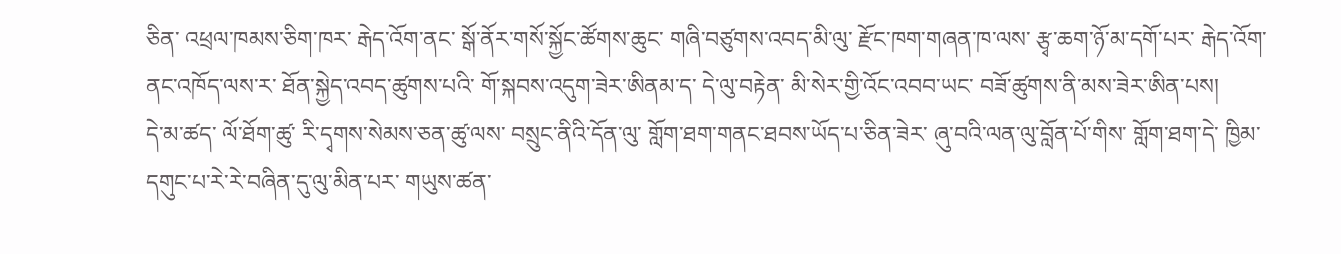ཅིན་ འཕྲལ་ཁམས་ཅིག་ཁར་ རྒེད་འོག་ནང་ སྒོ་ནོར་གསོ་སྐྱོང་ཚོགས་ཆུང་ གཞི་བཙུགས་འབད་མི་ལུ་ རྫོང་ཁག་གཞན་ཁ་ལས་ རྩྭ་ཆག་ཉོ་མ་དགོ་པར་ རྒེད་འོག་ནང་འཁོད་ལས་ར་ ཐོན་སྐྱེད་འབད་ཚུགས་པའི་ གོ་སྐབས་འདུག་ཟེར་ཨིནམ་ད་ དེ་ལུ་བརྟེན་ མི་སེར་གྱི་འོང་འབབ་ཡང་ བཟོ་ཚུགས་ནི་མས་ཟེར་ཨིན་པས།
དེ་མ་ཚད་ ལོ་ཐོག་ཚུ་ རི་དྭགས་སེམས་ཅན་ཚུ་ལས་ བསྲུང་ནིའི་དོན་ལུ་ གློག་ཐག་གནང་ཐབས་ཡོད་པ་ཅིན་ཟེར་ ཞུ་བའི་ལན་ལུ་བློན་པོ་གིས་ གློག་ཐག་དེ་ ཁྱིམ་དགུང་པ་རེ་རེ་བཞིན་དུ་ལུ་མིན་པར་ གཡུས་ཚན་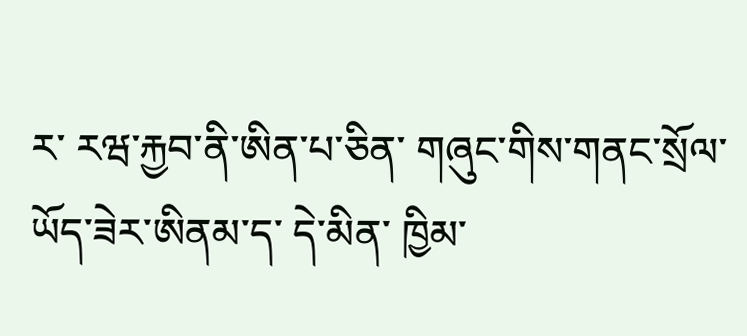ར་ རཝ་རྐྱབ་ནི་ཨིན་པ་ཅིན་ གཞུང་གིས་གནང་སྲོལ་ཡོད་ཟེར་ཨིནམ་ད་ དེ་མིན་ ཁྱིམ་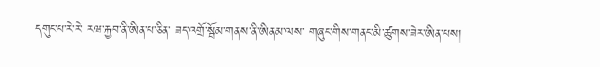དགུང་པ་རེ་རེ་ རཝ་རྐྱབ་ནི་ཨིན་པ་ཅིན་ ཟད་འགྲོ་སྦོམ་གནས་ནི་ཨིནམ་ལས་ གཞུང་གིས་གནང་མི་ཚུགས་ཟེར་ཨིན་པས།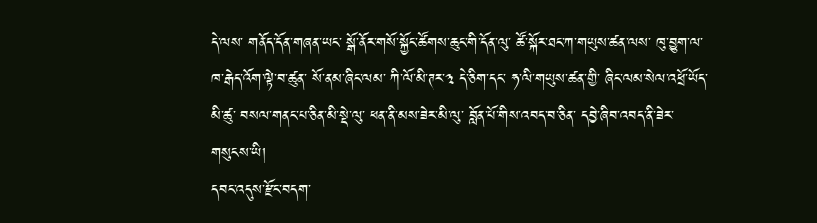དེ་ལས་ གནོད་དོན་གཞན་ཡང་ སྒོ་ནོར་གསོ་སྐྱོང་ཚོགས་ཆུང་གི་དོན་ལུ་ ཚོ་སྐོར་ཐང་ཀ་གཡུས་ཚན་ལས་ ཁུ་བྱུག་ལ་ཁ་རྒེད་འོག་ལྟེ་བ་ཚུན་ སོ་ནམ་ཞིང་ལམ་ ཀི་ལོ་མི་ཊར་༣ དེ་ཅིག་དང་ ཧ་ལི་གཡུས་ཚན་གྱི་ ཞིང་ལམ་སེལ་འཕྲོ་ཡོད་མི་ཚུ་ བསལ་གནང་པ་ཅིན་མི་སྡེ་ལུ་ ཕན་ནི་མས་ཟེར་མི་ལུ་ བློན་པོ་གིས་འབད་བ་ཅིན་ དབྱེ་ཞིབ་འབད་ནི་ཟེར་གསུངས་ཡི།
དབང་འདུས་རྫོང་བདག་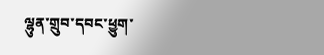ལྷུན་གྲུབ་དབང་ཕྱུག་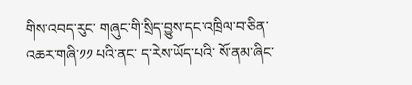གིས་འབད་རུང་ གཞུང་གི་སྲིད་བྱུས་དང་འཁྲིལ་བ་ཅིན་ འཆར་གཞི་༡༡ པའི་ནང་ ད་རེས་ཡོད་པའི་ སོ་ནམ་ཞིང་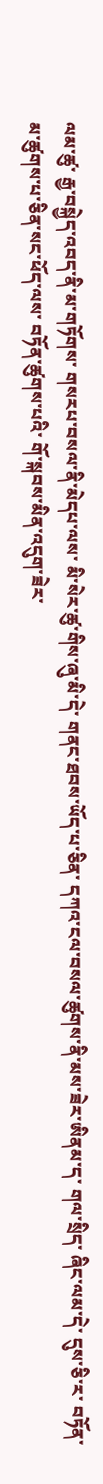ལམ་ཚུ་ རྒྱ་བསྐྱེད་འབད་ནི་མ་གཏོགས་ གསརཔ་བསལ་ནི་མེདཔ་ལས་ མི་སེར་ཚུ་གིས་ཞུ་མི་དེ་ གནང་ཐབས་ཡོད་པ་ཅིན་ དཀའ་ངལ་བསལ་ཚུགས་ནི་མས་ཟེར་ཨིནམ་ད་ གལ་སྲིད་ ཞིང་ལམ་དེ་ དུས་ཅི་ར་ བཏོན་མ་ཚུགས་པ་ཅིན་སང་ཕོད་ལས་ བཏོན་ཚུགས་པའི་ གོ་སྐབས་མིན་འདུག་ཟེར་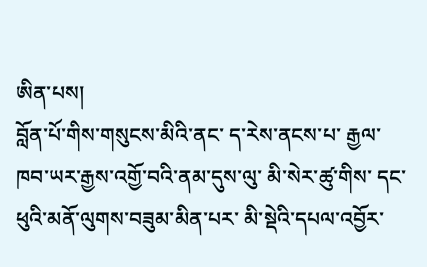ཨིན་པས།
བློན་པོ་གིས་གསུངས་མིའི་ནང་ ད་རེས་ནངས་པ་ རྒྱལ་ཁབ་ཡར་རྒྱས་འགྱོ་བའི་ནམ་དུས་ལུ་ མི་སེར་ཚུ་གིས་ དང་ཕུའི་མནོ་ལུགས་བཟུམ་མིན་པར་ མི་སྡེའི་དཔལ་འབྱོར་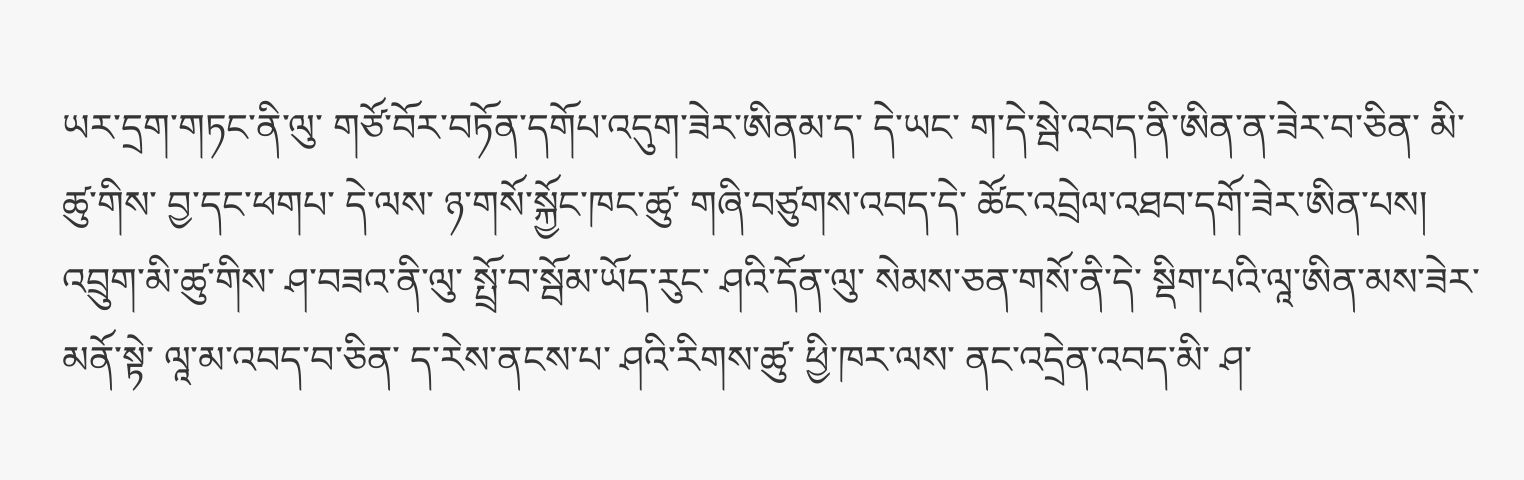ཡར་དྲག་གཏང་ནི་ལུ་ གཙོ་བོར་བཏོན་དགོཔ་འདུག་ཟེར་ཨིནམ་ད་ དེ་ཡང་ ག་དེ་སྦེ་འབད་ནི་ཨིན་ན་ཟེར་བ་ཅིན་ མི་ཚུ་གིས་ བྱ་དང་ཕགཔ་ དེ་ལས་ ཉ་གསོ་སྐྱོང་ཁང་ཚུ་ གཞི་བཙུགས་འབད་དེ་ ཚོང་འབྲེལ་འཐབ་དགོ་ཟེར་ཨིན་པས།
འབྲུག་མི་ཚུ་གིས་ ཤ་བཟའ་ནི་ལུ་ སྤྲོ་བ་སྦོམ་ཡོད་རུང་ ཤའི་དོན་ལུ་ སེམས་ཅན་གསོ་ནི་དེ་ སྡིག་པའི་ལཱ་ཨིན་མས་ཟེར་མནོ་སྟེ་ ལཱ་མ་འབད་བ་ཅིན་ ད་རེས་ནངས་པ་ ཤའི་རིགས་ཚུ་ ཕྱི་ཁར་ལས་ ནང་འདྲེན་འབད་མི་ ཤ་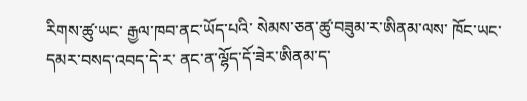རིགས་ཚུ་ཡང་ རྒྱལ་ཁབ་ནང་ཡོད་པའི་ སེམས་ཅན་ཚུ་བཟུམ་ར་ཨིནམ་ལས་ ཁོང་ཡང་ དམར་བསད་འབད་དེ་ར་ ནང་ན་ལྷོད་དོ་ཟེར་ཨིནམ་ད་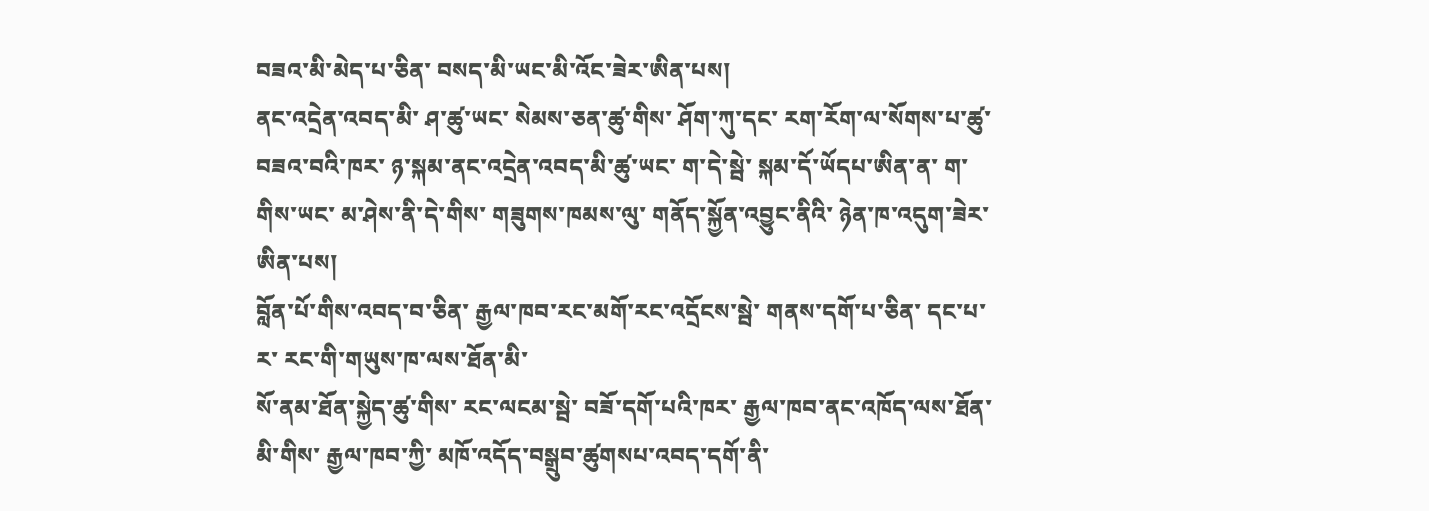བཟའ་མི་མེད་པ་ཅིན་ བསད་མི་ཡང་མི་འོང་ཟེར་ཨིན་པས།
ནང་འདྲེན་འབད་མི་ ཤ་ཚུ་ཡང་ སེམས་ཅན་ཚུ་གིས་ ཤོག་ཀུ་དང་ རག་རོག་ལ་སོགས་པ་ཚུ་ བཟའ་བའི་ཁར་ ཉ་སྐམ་ནང་འདྲེན་འབད་མི་ཚུ་ཡང་ ག་དེ་སྦེ་ སྐམ་དོ་ཡོདཔ་ཨིན་ན་ ག་གིས་ཡང་ མ་ཤེས་ནི་དེ་གིས་ གཟུགས་ཁམས་ལུ་ གནོད་སྐྱོན་འབྱུང་ནིའི་ ཉེན་ཁ་འདུག་ཟེར་ཨིན་པས།
བློན་པོ་གིས་འབད་བ་ཅིན་ རྒྱལ་ཁབ་རང་མགོ་རང་འདྲོངས་སྦེ་ གནས་དགོ་པ་ཅིན་ དང་པ་ར་ རང་གི་གཡུས་ཁ་ལས་ཐོན་མི་
སོ་ནམ་ཐོན་སྐྱེད་ཚུ་གིས་ རང་ལངམ་སྦེ་ བཟོ་དགོ་པའི་ཁར་ རྒྱལ་ཁབ་ནང་འཁོད་ལས་ཐོན་མི་གིས་ རྒྱལ་ཁབ་ཀྱི་ མཁོ་འདོད་བསྒྲུབ་ཚུགསཔ་འབད་དགོ་ནི་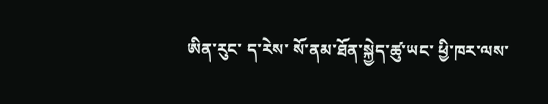ཨིན་རུང་ ད་རེས་ སོ་ནམ་ཐོན་སྐྱེད་ཚུ་ཡང་ ཕྱི་ཁར་ལས་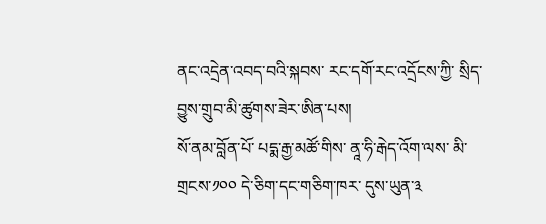ནང་འདྲེན་འབད་བའི་སྐབས་ རང་དགོ་རང་འདྲོངས་ཀྱི་ སྲིད་བྱུས་གྲུབ་མི་ཚུགས་ཟེར་ཨིན་པས།
སོ་ནམ་བློན་པོ་ པདྨ་རྒྱ་མཚོ་གིས་ ནཱ་ཧི་རྒེད་འོག་ལས་ མི་གྲངས་༡༠༠ དེ་ཅིག་དང་གཅིག་ཁར་ དུས་ཡུན་༣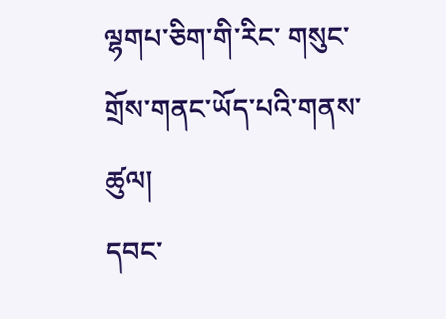ལྷགཔ་ཅིག་གི་རིང་ གསུང་གྲོས་གནང་ཡོད་པའི་གནས་ཚུལ།
དབང་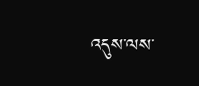འདུས་ལས་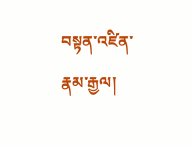བསྟན་འཛིན་རྣམ་རྒྱལ།